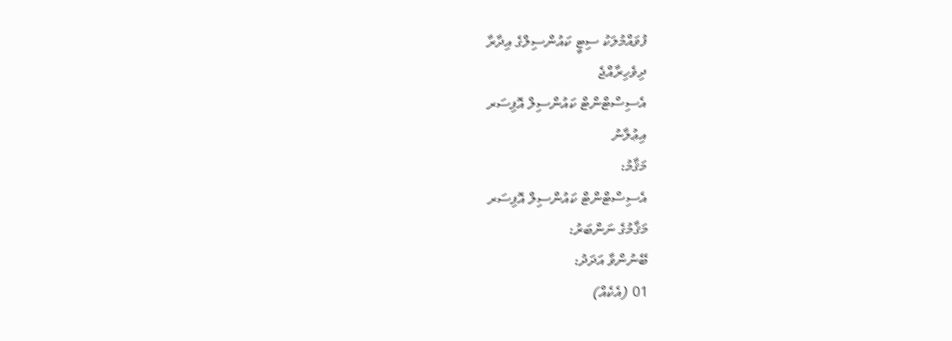ފުވައްމުލަކު ސިޓީ ކައުންސިލްގެ އިދާރާ
ދިވެހިރާއްޖެ
އެސިސްޓްންޓް ކައުންސިލް އޮފިސަރ
އިޢުލާނު
މަޤާމު:
އެސިސްޓްންޓް ކައުންސިލް އޮފިސަރ
މަޤާމުގެ ނަންބަރު:
ބޭނުންވާ އަދަދު:
01 (އެކެއް)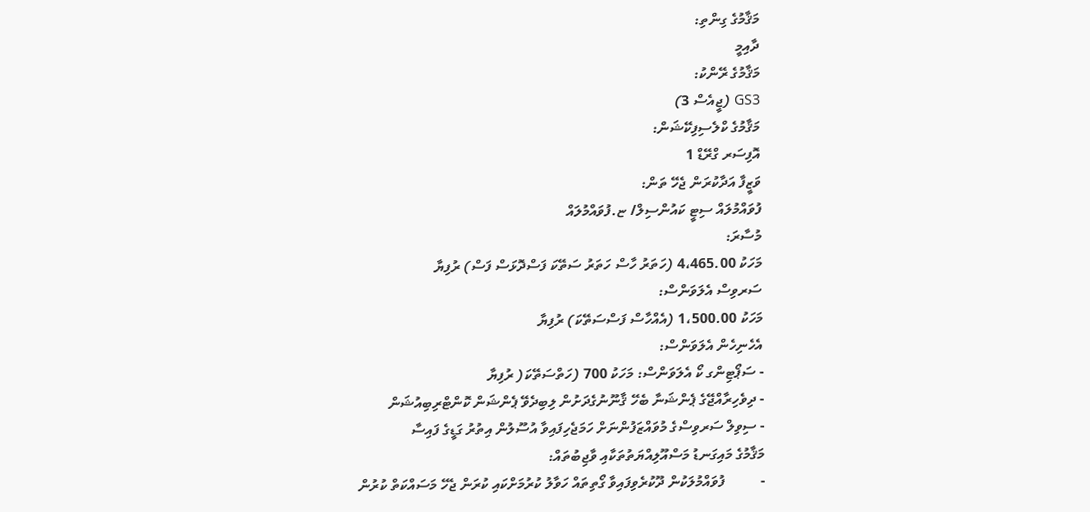މަޤާމުގެ ގިންތި:
ދާއިމީ
މަޤާމުގެ ރޭންކު:
GS3 (ޖީއެސް 3)
މަޤާމުގެ ކްލެސިފިކޭޝަން:
އޮފިސަރ ގްރޭޑް 1
ވަޒީފާ އަދާކުރަން ޖެހޭ ތަން:
ފުވައްމުލައް ސިޓީ ކައުންސިލް/ ޏ.ފުވައްމުލައް
މުސާރަ:
މަހަކު 4،465.00 (ހަތަރު ހާސް ހަތަރު ސަތޭކަ ފަސްދޮޅަސް ފަސް) ރުފިޔާ
ސަރވިސް އެލަވަންސް:
މަހަކު 1،500.00 (އެއްހާސް ފަސްސަތޭކަ) ރުފިޔާ
އެހެނިހެން އެލަވަންސް:
- ސަޕޯޓިންގ ކޯ އެލަވަންސް: މަހަކު 700 (ހަތްސަތޭކަ( ރުފިޔާ
- ދިވެހިރާއްޖޭގެ ޕެންޝަނާ ބެހޭ ޤާނޫނުގެދަށުން ލިބިދެވޭ ޕެންޝަން ކޮންޓްރިބިއުޝަން
- ސިވިލް ސަރވިސްގެ މުވައްޒަފުންނަށް ހަމަޖެހިފައިވާ އުސޫލުން އިތުރު ގަޑީގެ ފައިސާ
މަޤާމުގެ މައިގަނޑު މަސްއޫލިއްޔަތުތަކާއި ވާޖިބުތައް:
-          ފުވައްމުލަކުން ދޫކުރެވިފައިވާ ގޯތިތައް ހަވާލު ކުރުމަށްކައި ކުރަން ޖެހޭ މަސައްކަތް ކުރުން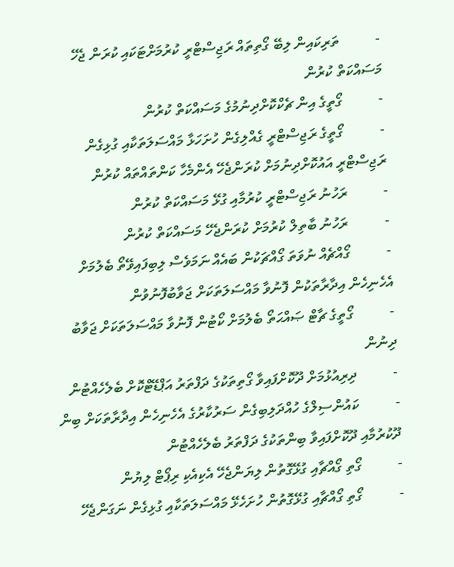-          ތަރިކައިން ލިބޭ ގޯތިތައް ރަޖިސްޓްރީ ކުރުމަށްޓަކައި ކުރަން ޖެހޭ މަސައްކަތް ކުރުން
-          ގޯތީގެ އިން ޗެކްކޮށްދިނުމުގެ މަސައްކަތް ކުރުން
-          ގޯތީގެ ރަޖިސްޓްރީ ގެއްލިގެން ހުށަހަޅާ މައްސަލަތަކާއި ގުޅިގެން ރަޖިސްޓްރީ އައުކޮށްދިނުމަށް ކުރަންޖެހޭ އެންމެހާ ކަންތައްތައް ކުރުން
-          ރަހުނު ރަޖިސްޓްރީ ކުރުމާއި ގުޅޭ މަސައްކަތް ކުރުން
-          ރަހުނު ބާތިލް ކުރުމަށް ކުރަންޖެހޭ މަސައްކަތް ކުރުން
-          ގޯއްޗެއް ނުވަތަ ގޯއްޗަކުން ބައެއް ނަމަވެސް ލިބިފައިވޭތޯ ބެލުމަށް އެހެނިހެން އިދާރާތަކުން ފޮނުވާ މައްސަލަތަކަށް ޖަވާބުފޮނުވުން
-          ގޯތީގެ ޗާޓް ޞައްޙަތޯ ބެލުމަށް ކޯޓުން ފޮނުވާ މައްސަލަތަކަށް ޖަވާބު ދިނުން
-          ދިރިއުޅުމަށް ދޫކޮށްފައިވާ ގޯތިތަކުގެ ދަފްތަރު އަޕްޑޭޓްކޮށް ބެލެހެއްޓުން
-          ކައުންސިލްގެ ހުއްދަލިބިގެން ސަރުކާރުގެ އެހެނިހެން އިދާރާތަކަށް ބިން ދޫކުރުމާއި ދޫކޮށްފައިވާ ބިންތަކުގެ ދަފްތަރު ބެލެހެއްޓުން
-          ގޯތި ގޯއްޗާއި ގުޅޭގޮތުން ލިޔަންޖެހޭ އެކިއެކި ރިޕޯޓް ލިޔުން
-          ގޯތި ގޯއްޗާއި ގުޅޭގޮތުން ހުށަހެޅޭ މައްސަލަތަކާއި ގުޅިގެން ނަގަންޖެހޭ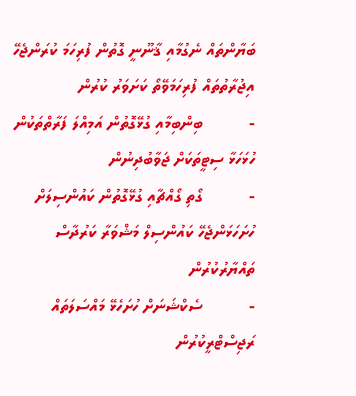ބަޔާންތައް ނެގުމާއި ޤާނޫނީ ގޮތުން ފުރިހަމަ ކުރަންޖެހޭ އިޖުރާތުތައް ފުރިހަމަވޭތޯ ކަށަވަރު ކުރުން
-          ބިންބިމާއި ގުޅޭގޮތުން އަމިއްލަ ފަރާތްތަކުން ހުޅަހަޅާ ސިޓީތަކަށް ޖަވާބުދިނުން
-          ގޯތި ގޯއްޗާއި ގުޅޭގޮތުން ކައުންސިލަށް ހުށަހަޅަންޖެހޭ ކައުންސިލް މަޝްވަރާ ކަރުދާސް ތައްޔާރުކުރުން
-          ސެކްޝަނަށް ހުށަހެޅޭ މައްސަލަތައް ރަޖިސްޓްރީކުރުން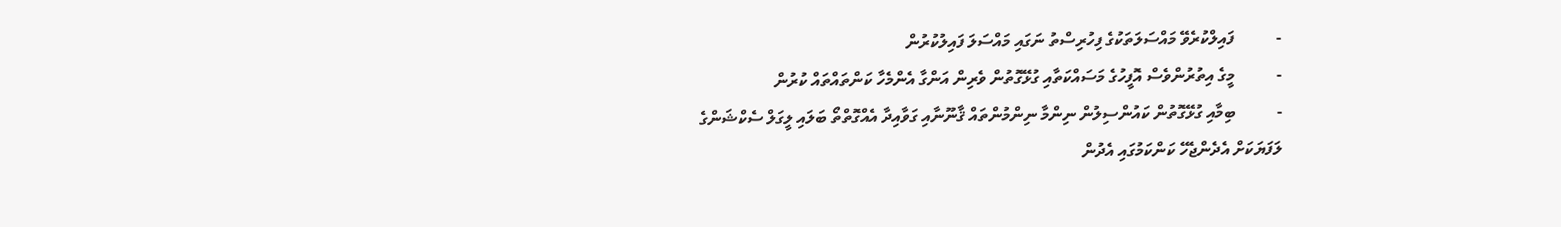-          ފައިލްކުރެވޭ މައްސަލަތަކުގެ ފިހުރިސްތު ނަގައި މައްސަލަ ފައިލުކުރުން
-          މީގެ އިތުރުންވެސް އޮފީހުގެ މަސައްކަތާއި ގުޅޭގޮތުން ވެރިން އަންގާ އެންމެހާ ކަންތައްތައް ކުރުން
-          ބިމާއި ގުޅޭގޮތުން ކައުންސިލުން ނިންމާ ނިންމުންތައް ޤާނޫނާއި ގަވާއިދާ އެއްގޮތްތޯ ބަލައި ލީގަލް ސެކްޝަންގެ ލަފަޔަކަށް އެދެންޖެހޭ ކަންކަމުގައި އެދުން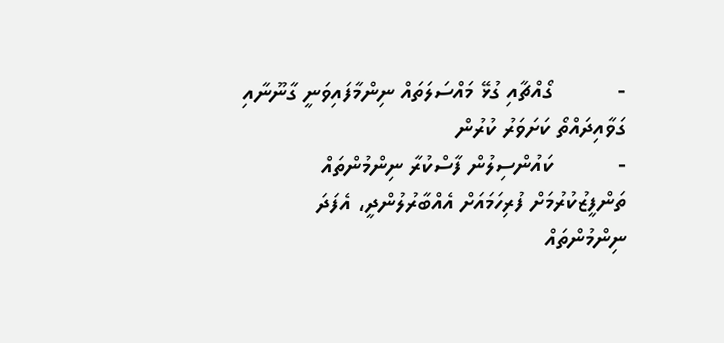-          ގޯއްޗާއި ގުޅޭ މައްސަލަތައް ނިންމާފައިވަނީ ގާނޫނާއި ގަވާއިދައްތޯ ކަށަވަރު ކުރުން
-          ކައުންސިލުން ފާސްކުރާ ނިންމުންތައް ތަންފީޒުކުރުމަށް ފުރިހަމައަށް އެއްބާރުލުންދީ، އެފަދަ ނިންމުންތައް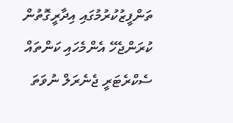ތަންފީޒުކުރުމުގައި އިދާރީގޮތުން ކުރަންޖެހޭ އެންމެހައި ކަންތައް ސެކްރެޓަރީ ޖެނެރަލް ނުވަތަ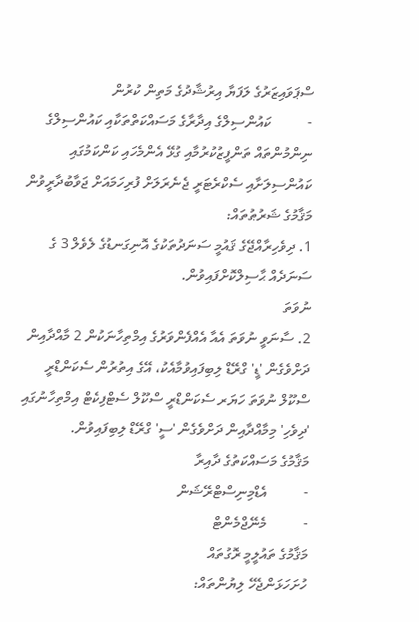ސްޕަވައިޒަރުގެ ލަފަޔާ އިރުޝާދުގެ މަތިން ކުރުން
-          ކައުންސިލްގެ އިދާރާގެ މަސައްކަތްތަކާއި ކައުންސިލްގެ ނިންމުންތައް ތަންފީޒުކުރުމާއި ގުޅޭ އެންމެހައި ކަންކަމުގައި ކައުންސިލަށާއި ސެކްރެޓަރީ ޖެނެރަލަށް ފުރިހަމައަށް ޖަވާބުދާރީވުން
މަޤާމުގެ ޝަރުޠުތައް:
1. ދިވެހިރާއްޖޭގެ ޤައުމީ ސަނަދުތަކުގެ އޮނިގަނޑުގެ ލެވެލް 3 ގެ ސަނަދެއް ޙާސިލްކޮށްފައިވުން.
ނުވަތަ
2. ސާނަވީ ނުވަތަ އެއާ އެއްފެންވަރުގެ އިމްތިހާނަކުން 2 މާއްދާއިން ދަށްވެގެން 'ޑީ' ގްރޭޑް ލިބިފައިވުމާއެކު، އޭގެ އިތުރުން ސެކަންޑްރީ ސްކޫލް ނުވަތަ ހަޔަރ ސެކަންޑްރީ ސްކޫލް ސެޓްފިކެޓް އިމްތިހާނުގައި 'ދިވެހި' މިމާއްދާއިން ދަށްވެގެން 'ސީ' ގްރޭޑް ލިބިފައިވުން.
މަޤާމުގެ މަސައްކަތުގެ ދާއިރާ
-          އެޑްމިނިސްޓްރޭޝަން
-          މެނޭޖްމެންޓް
މަޤާމުގެ ތައުލީމީ ރޮގުތައް
ހުށަހަޅަންޖެހޭ ލިޔުންތައް: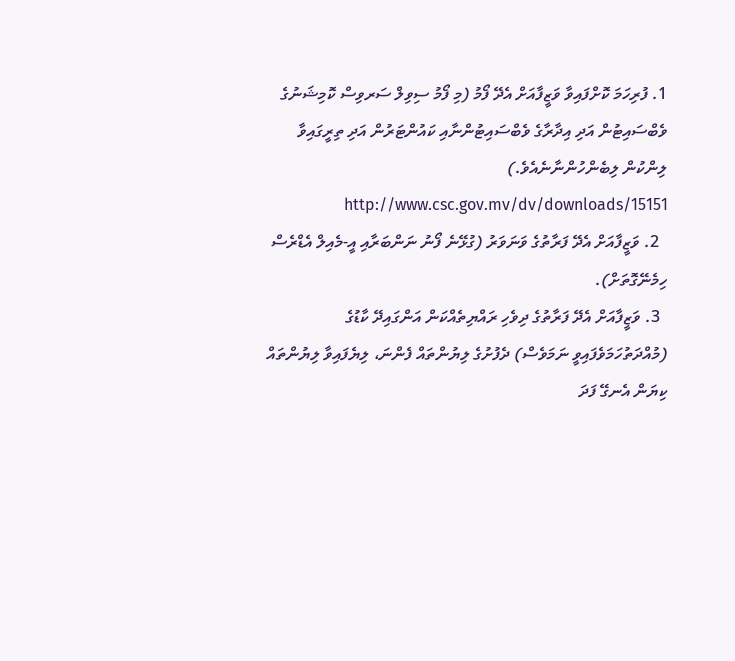1. ފުރިހަމަ ކޮށްފައިވާ ވަޒީފާއަށް އެދޭ ފޯމު (މި ފޯމު ސިވިލް ސަރވިސް ކޮމިޝަނުގެ ވެބްސައިޓުން އަދި އިދާރާގެ ވެބްސައިޓުންނާއި ކައުންޓަރުން އަދި ތިރީގައިވާ ލިންކުން ލިބެންހުންނާނެއެވެ.) http://www.csc.gov.mv/dv/downloads/15151
  2. ވަޒީފާއަށް އެދޭ ފަރާތުގެ ވަނަވަރު (ގުޅޭނެ ފޯނު ނަންބަރާއި އީ-މެއިލް އެޑްރެސް ހިމެނޭގޮތަށް).
  3. ވަޒީފާއަށް އެދޭ ފަރާތުގެ ދިވެހި ރައްޔިތެއްކަން އަންގައިދޭ ކާޑުގެ (މުއްދަތުހަމަވެފައިވީ ނަމަވެސް) ދެފުށުގެ ލިޔުންތައް ފެންނަ، ލިޔެފައިވާ ލިޔުންތައް ކިޔަން އެނގޭ ފަދަ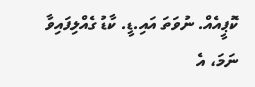ކޮޕީއެއް. ނުވަތަ އައި.ޑީ. ކާޑު ގެއްލިފައިވާ ނަމަ، އެ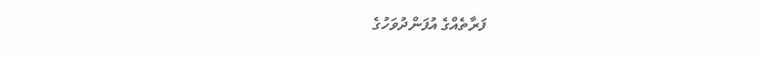ފަރާތެއްގެ އުފަންދުވަހުގެ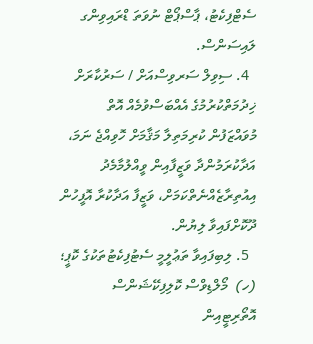ސެޓްފިކެޓު، ޕާސްޕޯޓް ނުވަތަ ޑްރައިވިންގ ލައިސަންސް.
  4. ސިވިލް ސަރވިސްއަށް / ސަރުކާރަށް ޚިދުމަތްކުރުމުގެ އެއްބަސްވުމެއް އޮތް މުވައްޒަފުން ކުރިމަތިލާ މަޤާމަށް ހޮވިއްޖެ ނަމަ، އަދާކުރަމުންދާ ވަޒީފާއިން ވީއްލުމާމެދު އިއުތިރާޒެއްނެތްކަމަށް، ވަޒީފާ އަދާކުރާ އޮފީހުން ދޫކޮށްފައިވާ ލިޔުން.
  5. ލިބިފައިވާ ތަޢުލީމީ ސެޓުފިކެޓުތަކުގެ ކޮޕީ؛
(ހ)  މޯލްޑިވްސް ކޮލިފިކޭޝަންސް އޮތޯރިޓީއިން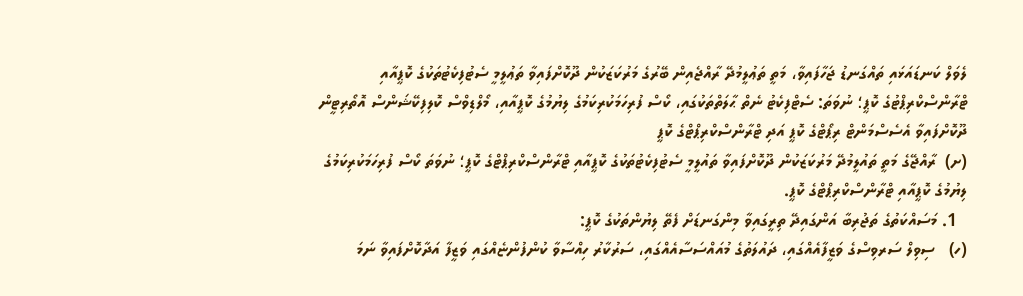ލެވަލް ކަނޑައަޅައި ތައްގަނޑު ޖަހާފައިވާ، މަތީ ތަޢުލީމުދޭ ރާއްޖެއިން ބޭރުގެ މަރުކަޒަކުން ދޫކޮށްފައިވާ ތަޢުލީމީ ސެޓުފިކެޓުތަކުގެ ކޮޕީއާއި ޓްރާންސްކްރިޕްޓުގެ ކޮޕީ؛ ނުވަތަ: ސެޓްފިކެޓު ނެތް ޙާލަތްތަކުގައި، ކޯސް ފުރިހަމަކުރިކަމުގެ ލިޔުމުގެ ކޮޕީއާއި، މޯލްޑިވްސް ކޮލިފިކޭޝަންސް އޮތޯރިޓީން ދޫކޮށްފައިވާ އެސެސްމަންޓް ރިޕޯޓްގެ ކޮޕީ އަދި ޓްރާންސްކްރިޕްޓްގެ ކޮޕީ
(ށ)  ރާއްޖޭގެ މަތީ ތައުލީމުދޭ މަރުކަޒަކުން ދޫކޮށްފައިވާ ތައުލީމީ ސެޓުފިކެޓުތަކުގެ ކޮޕީއާއި ޓްރާންސްކްރިޕްޓްގެ ކޮޕީ؛ ނުވަތަ ކޯސް ފުރިހަމަކުރިކަމުގެ ލިޔުމުގެ ކޮޕީއާއި ޓްރާންސްކްރިޕްޓްގެ ކޮޕީ.
  1. މަސައްކަތުގެ ތަޖުރިބާ އަންގައިދޭ ތިރީގައިވާ މިންގަނޑަށް ފެތޭ ލިޔުންތަކުގެ ކޮޕީ:
(ހ)   ސިވިލް ސަރވިސްގެ ވަޒީފާއެއްގައި، ދައުލަތުގެ މުއައްސަސާއެއްގައި، ސަރުކާރު ހިއްސާވާ ކުންފުންޏެއްގައި ވަޒީފާ އަދާކޮށްފައިވާ ނަމަ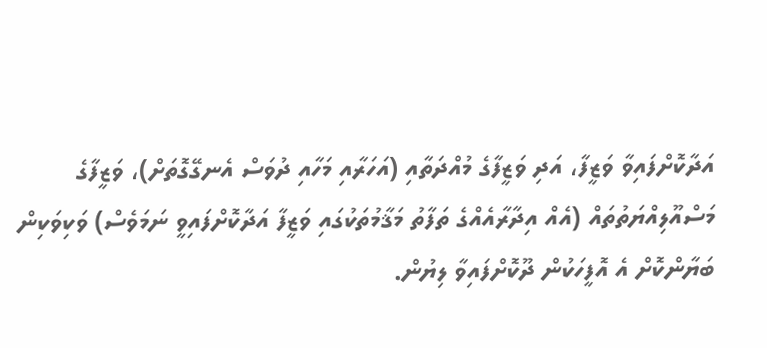އަދާކޮށްފައިވާ ވަޒީފާ، އަދި ވަޒީފާގެ މުއްދަތާއި (އަހަރާއި މަހާއި ދުވަސް އެނގޭގޮތަށް)، ވަޒީފާގެ މަސްއޫލިއްޔަތުތައް (އެއް އިދާރާއެއްގެ ތަފާތު މަޤާމުތަކުގައި ވަޒީފާ އަދާކޮށްފައިވީ ނަމަވެސް) ވަކިވަކިން ބަޔާންކޮށް އެ އޮފީހަކުން ދޫކޮށްފައިވާ ލިޔުން.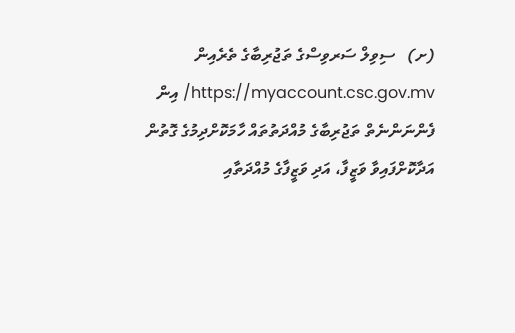(ށ)   ސިވިލް ސަރވިސްގެ ތަޖުރިބާގެ ތެރެއިން https://myaccount.csc.gov.mv/ އިން ފެންނަންނެތް ތަޖުރިބާގެ މުއްދަތުތައް ހާމަކޮށްދިމުގެ ގޮތުން އަދާކޮށްފައިވާ ވަޒީފާ، އަދި ވަޒީފާގެ މުއްދަތާއި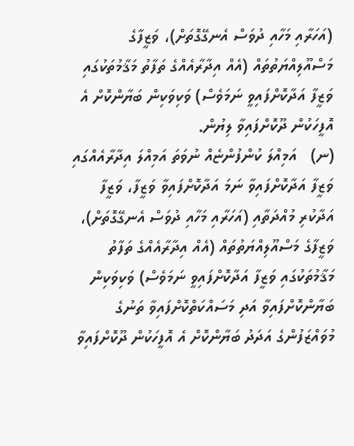(އަހަރާއި މަހާއި ދުވަސް އެނގޭގޮތަށް)، ވަޒީފާގެ މަސްއޫލިއްޔަތުތައް (އެއް އިދާރާއެއްގެ ތަފާތު މަޤާމުތަކުގައި ވަޒީފާ އަދާކޮށްފައިވީ ނަމަވެސް) ވަކިވަކިން ބަޔާންކޮށް އެ އޮފީހަކުން ދޫކޮށްފައިވާ ލިޔުން.
(ނ)   އަމިއްލަ ކުންފުންޏެއް ނުވަތަ އަމިއްލަ އިދާރާއެއްގައި ވަޒީފާ އަދާކޮށްފައިވާ ނަމަ އަދާކޮށްފައިވާ ވަޒީފާ، ވަޒީފާ އަދާކުރި މުއްދަތާއި (އަހަރާއި މަހާއި ދުވަސް އެނގޭގޮތަށް)، ވަޒީފާގެ މަސްއޫލިއްޔަތުތައް (އެއް އިދާރާއެއްގެ ތަފާތު މަޤާމުތަކުގައި ވަޒީފާ އަދާކޮށްފައިވީ ނަމަވެސް) ވަކިވަކިން ބަޔާންކޮށްފައިވާ އަދި މަސައްކަތްކޮށްފައިވާ ތަނުގެ މުވައްޒަފުންގެ އަދަދު ބަޔާންކޮށް އެ އޮފީހަކުން ދޫކޮށްފައިވާ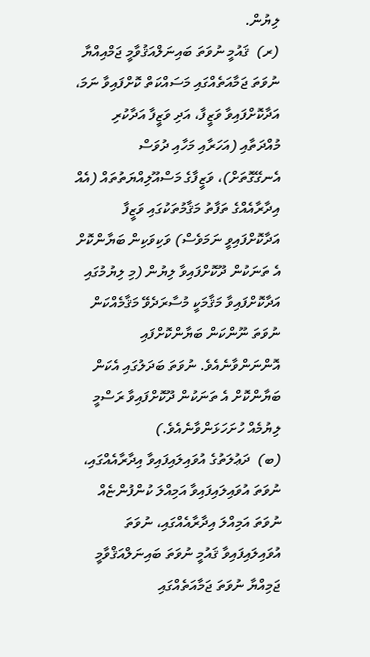ލިޔުން.
(ރ)  ޤައުމީ ނުވަތަ ބައިނަލްއަޤުވާމީ ޖަމްއިއްޔާ ނުވަތަ ޖަމާއަތެއްގައި މަސައްކަތް ކޮށްފައިވާ ނަމަ، އަދާކޮށްފައިވާ ވަޒީފާ، އަދި ވަޒީފާ އަދާކުރި މުއްދަތާއި (އަހަރާއި މަހާއި ދުވަސް އެނގޭގޮތަށް)، ވަޒީފާގެ މަސްއޫލިއްޔަތުތައް (އެއް އިދާރާއެއްގެ ތަފާތު މަޤާމުތަކުގައި ވަޒީފާ އަދާކޮށްފައިވީ ނަމަވެސް) ވަކިވަކިން ބަޔާންކޮށް އެ ތަނަކުން ދޫކޮށްފައިވާ ލިޔުން (މި ލިޔުމުގައި އަދާކޮށްފައިވާ މަޤާމަކީ މުސާރަދެވޭ މަޤާމެއްކަން ނުވަތަ ނޫންކަން ބަޔާންކޮށްފައި އޮންނަންވާނެއެވެ. ނުވަތަ ބަދަލުގައި އެކަން ބަޔާންކޮށް އެ ތަނަކުން ދޫކޮށްފައިވާ ރަސްމީ ލިޔުމެއް ހުށަހަޅަންވާނެއެވެ.)
(ބ)  ދަޢުލަތުގެ އުވައިލައިފައިވާ އިދާރާއެއްގައި، ނުވަތަ އުވައިލައިފައިވާ އަމިއްލަ ކުންފުންޏެއް ނުވަތަ އަމިއްލަ އިދާރާއެއްގައި، ނުވަތަ އުވައިލައިފައިވާ ޤައުމީ ނުވަތަ ބައިނަލްއަޤްވާމީ ޖަމިއްޔާ ނުވަތަ ޖަމާއަތެއްގައި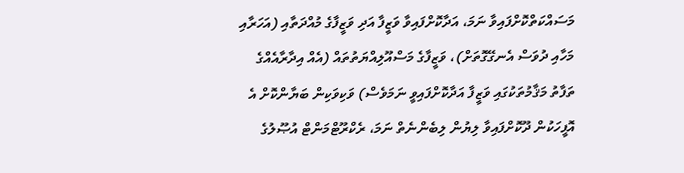މަސައްކަތްކޮށްފައިވާ ނަމަ، އަދާކޮށްފައިވާ ވަޒީފާ އަދި ވަޒީފާގެ މުއްދަތާއި (އަހަރާއި މަހާއި ދުވަސް އެނގޭގޮތަށް)، ވަޒީފާގެ މަސްއޫލިއްޔަތުތައް (އެއް އިދާރާއެއްގެ ތަފާތު މަޤާމުތަކުގައި ވަޒީފާ އަދާކޮށްފައިވީ ނަމަވެސް) ވަކިވަކިން ބަޔާންކޮށް އެ އޮފީހަކުން ދޫކޮށްފައިވާ ލިޔުން ލިބެންނެތް ނަމަ، ރެކްރޫޓްމަންޓް އުޞޫލުގެ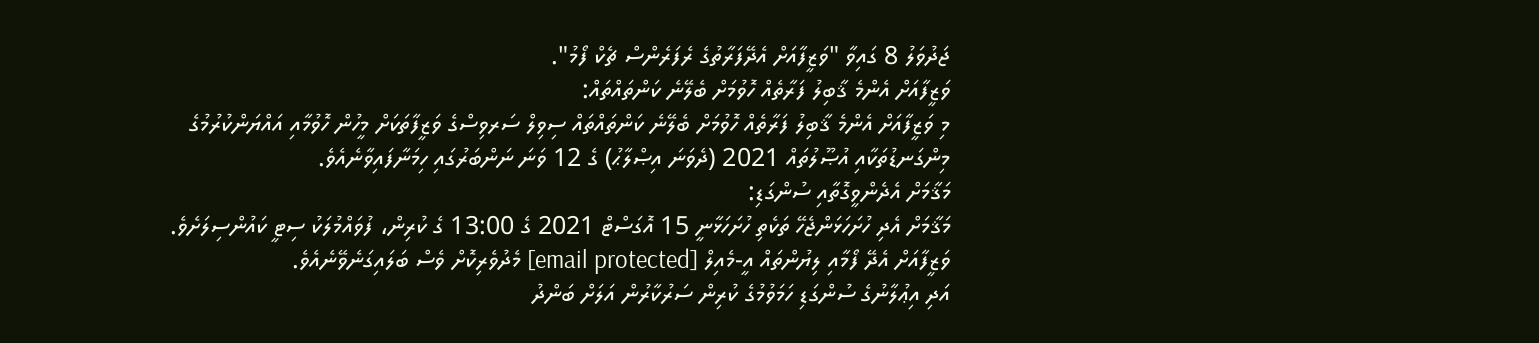ޖަދުވަލު 8 ގައިވާ "ވަޒީފާއަށް އެދޭފަރާތުގެ ރެފަރެންސް ޗެކް ފޯމު".
ވަޒީފާއަށް އެންމެ ޤާބިލު ފަރާތެއް ހޮވުމަށް ބެލޭނެ ކަންތައްތައް:
މި ވަޒީފާއަށް އެންމެ ޤާބިލު ފަރާތެއް ހޮވުމަށް ބެލޭނެ ކަންތައްތައް ސިވިލް ސަރވިސްގެ ވަޒީފާތަކަށް މީހުން ހޮވުމާއި އައްޔަންކުރުމުގެ މިންގަނޑުތަކާއި އުޞޫލުތައް 2021 (ދެވަނަ އިޞްލާޙު) ގެ 12 ވަނަ ނަންބަރުގައި ހިމަނާފައިވާނެއެވެ.
މަޤާމަށް އެދެންވީގޮތާއި ސުންގަޑި:
މަޤާމަށް އެދި ހުށަހަޅަންޖެހޭ ތަކެތި ހުށަހަޅާނީ 15 އޮގަސްޓް 2021 ގެ 13:00 ގެ ކުރިން، ފުވައްމުލަކު ސިޓީ ކައުންސިލަށެވެ. ވަޒީފާއަށް އެދޭ ފޯމާއި ލިޔުންތައް އީ-މެއިލް [email protected] މެދުވެރިކޮށް ވެސް ބަލައިގަނެވޭނެއެވެ.
އަދި އިޢުލާނުގެ ސުންގަޑި ހަމަވުމުގެ ކުރިން ސަރުކާރުން އަލަށް ބަންދު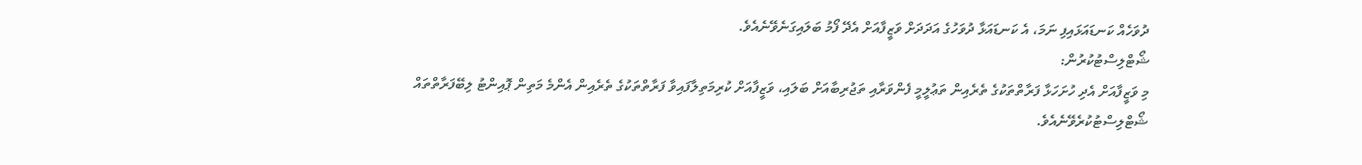ދުވަހެއް ކަނޑައަޅައިފި ނަމަ، އެ ކަނޑައަޅާ ދުވަހުގެ އަދަދަށް ވަޒީފާއަށް އެދޭ ފޯމު ބަލައިގަނެވޭނެއެވެ.
ޝޯޓްލިސްޓުކުރުން:
މި ވަޒީފާއަށް އެދި ހުށަހަޅާ ފަރާތްތަކުގެ ތެރެއިން ތަޢުލީމީ ފެންވަރާއި ތަޖުރިބާއަށް ބަލައި، ވަޒީފާއަށް ކުރިމަތިލާފައިވާ ފަރާތްތަކުގެ ތެރެއިން އެންމެ މަތިން ޕޮއިންޓު ލިބޭފަރާތްތައް ޝޯޓްލިސްޓުކުރެވޭނެއެވެ.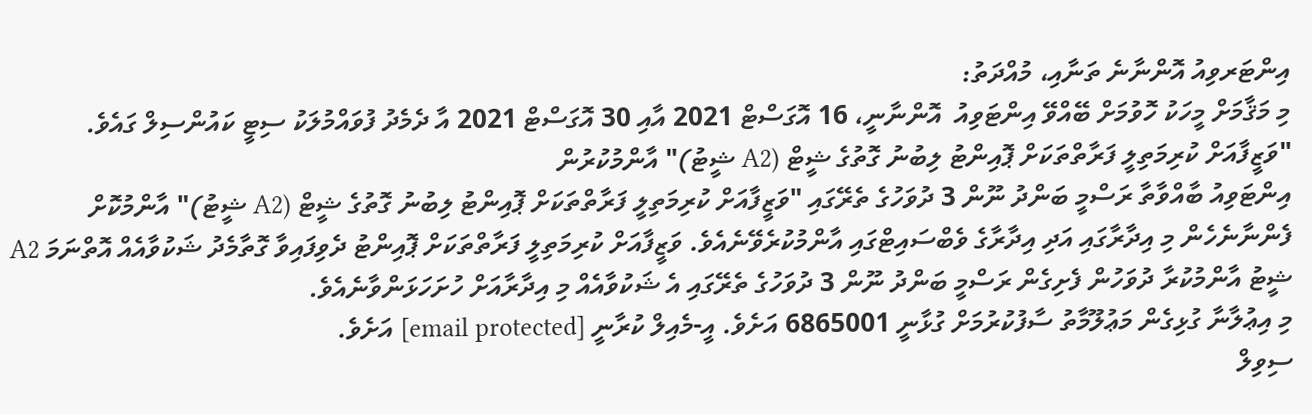އިންޓަރވިއު އޮންނާނެ ތަނާއި، މުއްދަތު:
މި މަޤާމަށް މީހަކު ހޮވުމަށް ބޭއްވޭ އިންޓަވިއު  އޮންނާނީ، 16 އޮގަސްޓް 2021 އާއި 30 އޮގަސްޓް 2021 އާ ދެމެދު ފުވައްމުލަކު ސިޓީ ކައުންސިލް ގައެވެ.
"ވަޒީފާއަށް ކުރިމަތިލީ ފަރާތްތަކަށް ޕޮއިންޓު ލިބުނު ގޮތުގެ ޝީޓް (A2 ޝީޓު)" އާންމުކުރުން
އިންޓަވިއު ބާއްވާތާ ރަސްމީ ބަންދު ނޫން 3 ދުވަހުގެ ތެރޭގައި "ވަޒީފާއަށް ކުރިމަތިލީ ފަރާތްތަކަށް ޕޮއިންޓު ލިބުނު ގޮތުގެ ޝީޓް (A2 ޝީޓު)" އާންމުކޮށް ފެންނާނެހެން މި އިދާރާގައި އަދި އިދާރާގެ ވެބްސައިޓްގައި އާންމުކުރެވޭނެއެވެ. ވަޒީފާއަށް ކުރިމަތިލީ ފަރާތްތަކަށް ޕޮއިންޓު ދެވިފައިވާ ގޮތާމެދު ޝަކުވާއެއް އޮތްނަމަ A2 ޝީޓު އާންމުކުރާ ދުވަހުން ފެށިގެން ރަސްމީ ބަންދު ނޫން 3 ދުވަހުގެ ތެރޭގައި އެ ޝަކުވާއެއް މި އިދާރާއަށް ހުށަހަޅަންވާނެއެވެ.
މި އިޢުލާނާ ގުޅިގެން މަޢުލޫމާތު ސާފުކުރުމަށް ގުޅާނީ 6865001 އަށެވެ. އީ-މެއިލް ކުރާނީ [email protected] އަށެވެ.
ސިވިލް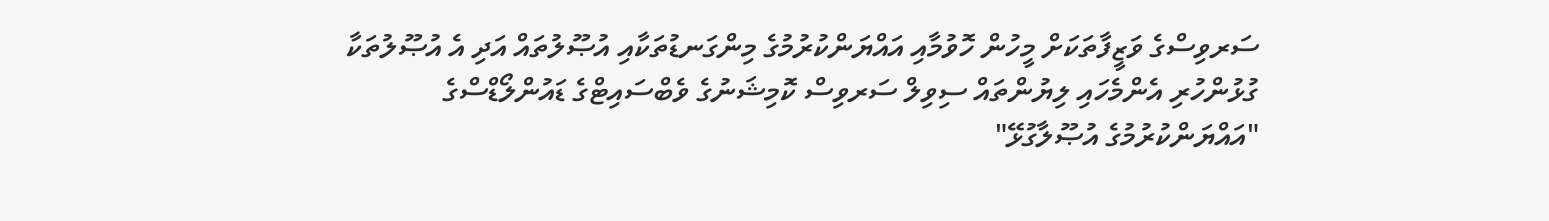ސަރވިސްގެ ވަޒީފާތަކަށް މީހުން ހޮވުމާއި އައްޔަންކުރުމުގެ މިންގަނޑުތަކާއި އުޞޫލުތައް އަދި އެ އުޞޫލުތަކާ ގުޅުންހުރި އެންމެހައި ލިޔުންތައް ސިވިލް ސަރވިސް ކޮމިޝަނުގެ ވެބްސައިޓްގެ ޑައުންލޯޑްސްގެ "އައްޔަންކުރުމުގެ އުޞޫލާގުޅޭ"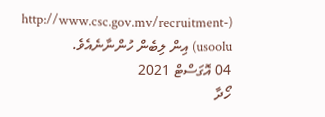(http://www.csc.gov.mv/recruitment-usoolu) އިން ލިބެން ހުންނާނެއެވެ.
04 އޮގަސްޓް 2021
ހޯދާ